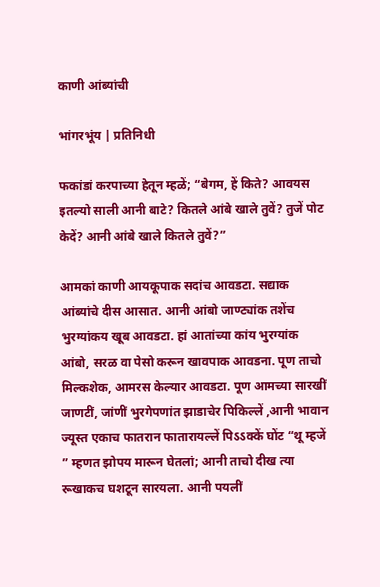काणी आंब्यांची

भांगरभूंय | प्रतिनिधी

फकांडां करपाच्या हेतून म्हळें; “बेगम, हें किते? आवयस इतल्यो साली आनी बाटे? कितले आंबे खाले तुवें? तुजें पोट केदें? आनी आंबे खाले कितले तुवें?”

आमकां काणी आयकूपाक सदांच आवडटा. सद्याक आंब्यांचे दीस आसात. आनी आंबो जाण्ट्यांक तशेंच भुरग्यांकय खूब आवडटा. हां आतांच्या कांय भुरग्यांक आंबो, सरळ वा पेसो करून खावपाक आवडना. पूण ताचो मिल्कशेक, आमरस केल्यार आवडटा. पूण आमच्या सारखीं जाणटीं, जांणीं भुरगेपणांत झाडाचेर पिकिल्लें ,आनी भावान ज्यूस्त एकाच फातरान फातारायल्लें पिऽऽक्कें घोंट “थू म्हजें ” म्हणत झोपय मारून घेतलां; आनी ताचो दीख त्या रूखाकच घशटून सारयला. आनी पयलीं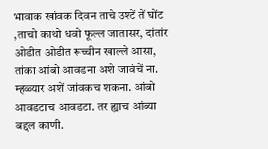भावाक खांवक दिवन ताचे उश्टें तें घोंट ,ताचो काथो धवो फूल्ल जातासर, दांतांर ओडीत ओडीत रूच्चीन खाल्ले आसा, तांका आंबो आवडना अशे जावंचें ना. म्हळ्यार अशें जांवकच शकना. आंबो आवडटाच आवडटा. तर ह्याच आंब्या बद्दल काणी.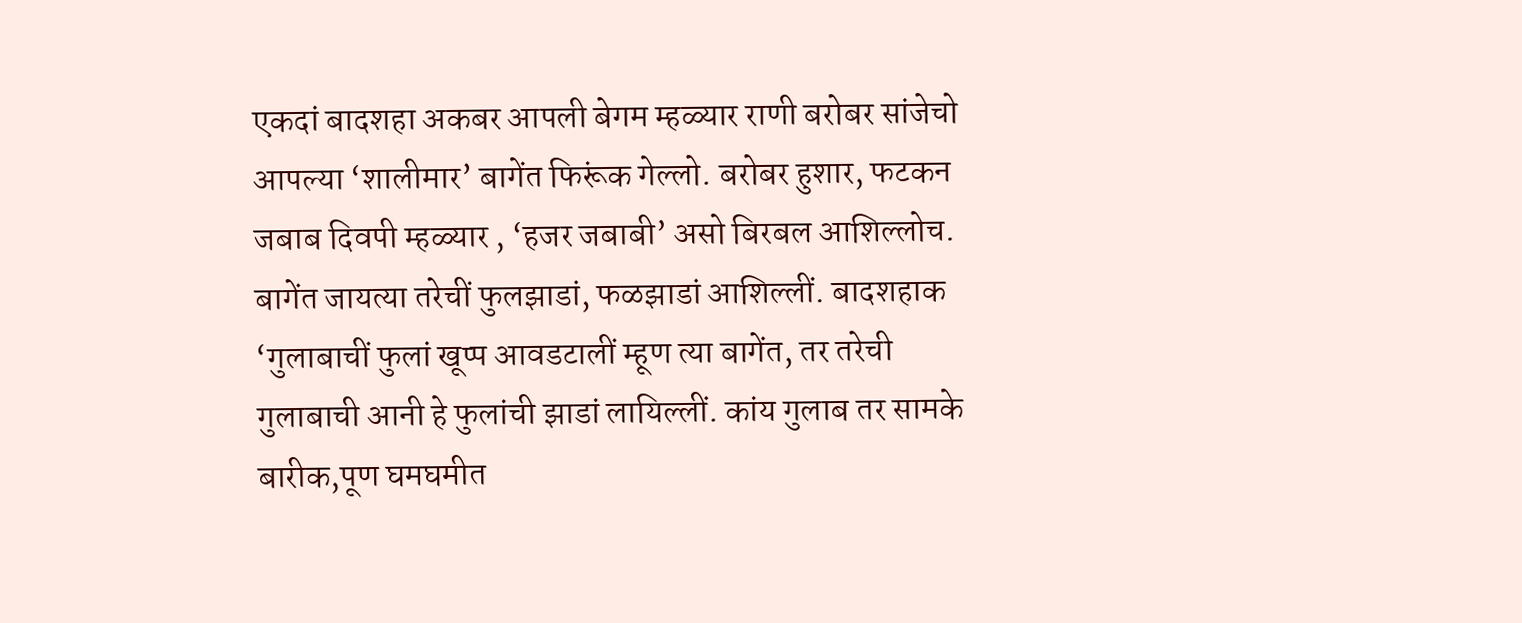एकदां बादशहा अकबर आपली बेगम म्हळ्यार राणी बरोबर सांजेचो आपल्या ‘शालीमार’ बागेंत फिरूंक गेल्लो. बरोबर हुशार, फटकन जबाब दिवपी म्हळ्यार , ‘हजर जबाबी’ असो बिरबल आशिल्लोच. बागेंत जायत्या तरेचीं फुलझाडां, फळझाडां आशिल्लीं. बादशहाक ‘गुलाबाचीं फुलां खूप्प आवडटालीं म्हूण त्या बागेंत, तर तरेची गुलाबाची आनी हे फुलांची झाडां लायिल्लीं. कांय गुलाब तर सामके बारीक,पूण घमघमीत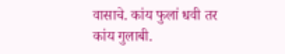वासाचे. कांय फुलां धवी तर कांय गुलाबी.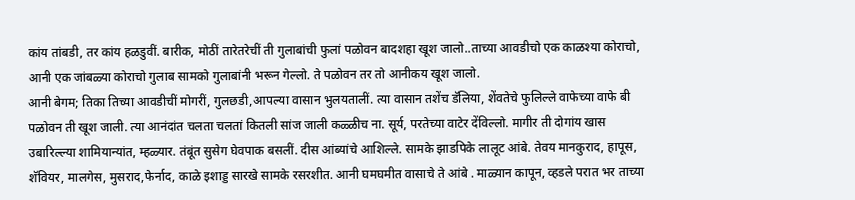कांय तांबडी, तर कांय हळडुवीं. बारीक, मोठीं तारेतरेचीं ती गुलाबांची फुलां पळोवन बादशहा खूश जालो..ताच्या आवडीचो एक काळश्या कोराचो, आनी एक जांबळ्या कोराचो गुलाब सामको गुलाबांनी भरून गेल्लो. ते पळोवन तर तो आनीकय खूश जालो.
आनी बेगम; तिका तिच्या आवडीचीं मोगरीं, गुलछडी,आपल्या वासान भुलयतालीं. त्या वासान तशेंच डॅलिया, शेंवतेचे फुलिल्ले वाफेच्या वाफे बी पळोवन ती खूश जाली. त्या आनंदांत चलता चलतां कितली सांज जाली कळ्ळीच ना. सूर्य, परतेच्या वाटेर देंविल्लो. मागीर ती दोगांय खास उबारिल्ल्या शामियान्यांत, म्हळ्यार. तंबूंत सुसेग घेवपाक बसलीं. दीस आंब्यांचे आशिल्ले. सामके झाडपिके लालूट आंबे. तेवय मानकुराद, हापूस, शॅवियर, मालगेस, मुसराद,फेर्नाद, काळे इशाड्ड सारखे सामके रसरशीत. आनी घमघमीत वासाचे ते आंबे . माळ्यान कापून, व्हडले परात भर ताच्या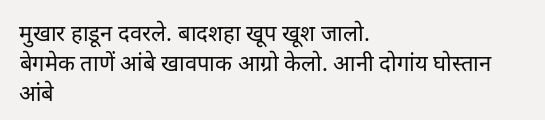मुखार हाडून दवरले. बादशहा खूप खूश जालो.
बेगमेक ताणें आंबे खावपाक आग्रो केलो. आनी दोगांय घोस्तान आंबे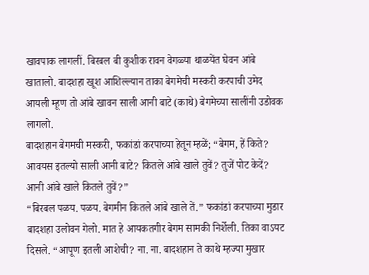खावपाक लागलीं. बिरबल बी कुशीक रावन वेगळ्या थाळयेंत घेवन आंबे खातालो. बादशहा खूश आशिल्ल्यान ताका बेगमेची मस्करी करपाची उमेद आयली म्हूण तो आंबे खावन साली आनी बाटे (काथे) बेगमेच्या सालींनी उडोवक लागलो.
बादशहान बेगमची मस्करी, फकांडां करपाच्या हेतून म्हळें; “बेगम, हें किते? आवयस इतल्यो साली आनी बाटे? कितले आंबे खाले तुवें? तुजें पोट केदें? आनी आंबे खाले कितले तुवें?”
“बिरबल पळय. पळय. बेगमीन कितले आंबे खाले तें.” फकांडां करपाच्या मुडार बादशहा उलोवन गेलो. मात हे आयकतगीर बेगम सामकी निर्शेली. तिका वाऽयट दिसले. “आपूण इतली आशेची? ना. ना. बादशहान ते काथे म्हज्या मुखार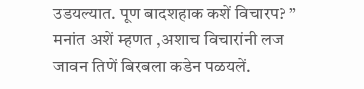उडयल्यात. पूण बादशहाक कशें विचारप? ” मनांत अशें म्हणत ,अशाच विचारांनी लज जावन तिणें बिरबला कडेन पळयलें.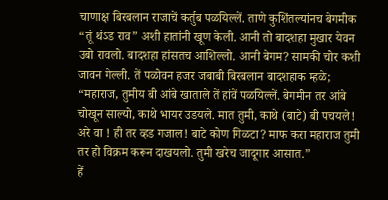चाणाक्ष बिरबलान राजाचें कर्तुब पळयिल्लें. ताणे कुशिंतल्यांनच बेगमीक “तूं थंऽड राव” अशी हातांनी खूण केली. आनी तो बादशहा मुखार येवन उबो रावलो. बादशहा हांसतच आशिल्लो. आनी बेगम? सामकी चोर कशी जावन गेल्ली. तें पळोवन हजर जबाबी बिरबलान बादशहाक म्हळे;
“महाराज, तुमीय बी आंबे खाताले तें हांवें पळयिल्लें. बेगमीन तर आंबे चोखून साल्यो, काथे भायर उडयले. मात तुमी, काथे (बाटे) बी पचयले! अरे वा ! ही तर व्हड गजाल! बाटे कोण गिळटा? माफ करा महाराज तुमी तर हो विक्रम करून दाखयलो. तुमी खरेच जादूगार आसात.”
हें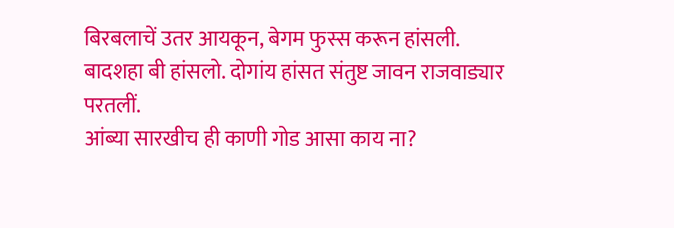बिरबलाचें उतर आयकून, बेगम फुस्स करून हांसली. बादशहा बी हांसलो. दोगांय हांसत संतुष्ट जावन राजवाड्यार परतलीं.
आंब्या सारखीच ही काणी गोड आसा काय ना?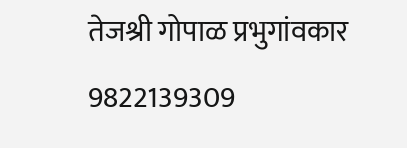तेजश्री गोपाळ प्रभुगांवकार
9822139309